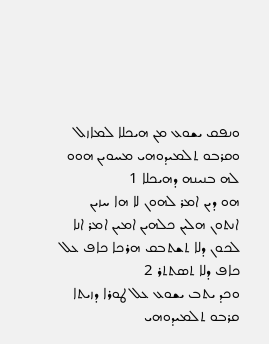ܘܢܦܩ ܝܫܘܥ ܡܢ ܗܝܟܠܐ ܠܡܐܙܠ ܘܩܪܒܘ ܬܠܡܝܕܘܗܝ ܡܚܘܝܢ ܗܘܘ ܠܗ ܒܢܝܢܗ ܕܗܝܟܠܐ 1
ܗܘ ܕܝܢ ܐܡܪ ܠܗܘܢ ܠܐ ܗܐ ܚܙܝܢ ܐܢܬܘܢ ܗܠܝܢ ܟܠܗܝܢ ܐܡܝܢ ܐܡܪ ܐܢܐ ܠܟܘܢ ܕܠܐ ܬܫܬܒܩ ܗܪܟܐ ܟܐܦ ܥܠ ܟܐܦ ܕܠܐ ܬܤܬܬܪ 2
ܘܟܕ ܝܬܒ ܝܫܘܥ ܥܠ ܛܘܪܐ ܕܙܝܬܐ ܩܪܒܘ ܬܠܡܝܕܘܗܝ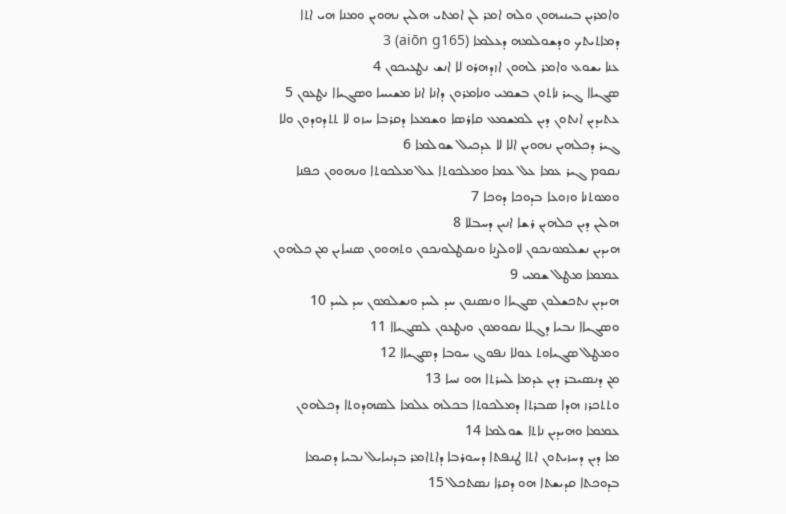ܘܐܡܪܝܢ ܒܝܢܝܗܘܢ ܘܠܗ ܐܡܪ ܠܢ ܐܡܬܝ ܗܠܝܢ ܢܗܘܝܢ ܘܡܢܐ ܗܝ ܐܬܐ ܕܡܐܬܝܬܟ ܘܕܫܘܠܡܗ ܕܥܠܡܐ (aiōn g165) 3
ܥܢܐ ܝܫܘܥ ܘܐܡܪ ܠܗܘܢ ܐܙܕܗܪܘ ܠܐ ܐܢܫ ܢܛܥܝܟܘܢ 4
ܤܓܝܐܐ ܓܝܪ ܢܐܬܘܢ ܒܫܡܝ ܘܢܐܡܪܘܢ ܕܐܢܐ ܐܢܐ ܡܫܝܚܐ ܘܤܓܝܐܐ ܢܛܥܘܢ 5
ܥܬܝܕܝܢ ܐܢܬܘܢ ܕܝܢ ܠܡܫܡܥ ܩܐܪܤܐ ܘܫܡܥܐ ܕܩܪܒܐ ܚܙܘ ܠܐ ܬܬܕܘܕܘܢ ܘܠܐ ܓܝܪ ܕܟܠܗܝܢ ܢܗܘܝܢ ܐܠܐ ܠܐ ܥܕܟܝܠ ܫܘܠܡܐ 6
ܢܩܘܡ ܓܝܪ ܥܡܐ ܥܠ ܥܡܐ ܘܡܠܟܘܬܐ ܥܠ ܡܠܟܘܬܐ ܘܢܗܘܘܢ ܟܦܢܐ ܘܡܘܬܢܐ ܘܙܘܥܐ ܒܕܘܟܐ ܕܘܟܐ 7
ܗܠܝܢ ܕܝܢ ܟܠܗܝܢ ܪܫܐ ܐܢܝܢ ܕܚܒܠܐ 8
ܗܝܕܝܢ ܢܫܠܡܘܢܟܘܢ ܠܐܘܠܨܢܐ ܘܢܩܛܠܘܢܟܘܢ ܘܬܗܘܘܢ ܤܢܝܐܝܢ ܡܢ ܟܠܗܘܢ ܥܡܡܐ ܡܛܠ ܫܡܝ 9
ܗܝܕܝܢ ܢܬܟܫܠܘܢ ܤܓܝܐܐ ܘܢܤܢܘܢ ܚܕ ܠܚܕ ܘܢܫܠܡܘܢ ܚܕ ܠܚܕ 10
ܘܤܓܝܐܐ ܢܒܝܐ ܕܓܠܐ ܢܩܘܡܘܢ ܘܢܛܥܘܢ ܠܤܓܝܐܐ 11
ܘܡܛܠ ܤܓܝܐܘܬ ܥܘܠܐ ܢܦܘܓ ܚܘܒܐ ܕܤܓܝܐܐ 12
ܡܢ ܕܢܤܝܒܪ ܕܝܢ ܥܕܡܐ ܠܚܪܬܐ ܗܘ ܢܚܐ 13
ܘܬܬܟܪܙ ܗܕܐ ܤܒܪܬܐ ܕܡܠܟܘܬܐ ܒܟܠܗ ܥܠܡܐ ܠܤܗܕܘܬܐ ܕܟܠܗܘܢ ܥܡܡܐ ܘܗܝܕܝܢ ܢܐܬܐ ܫܘܠܡܐ 14
ܡܐ ܕܝܢ ܕܚܙܝܬܘܢ ܐܬܐ ܛܢܦܬܐ ܕܚܘܪܒܐ ܕܐܬܐܡܪ ܒܕܢܝܐܝܠ ܢܒܝܐ ܕܩܝܡܐ ܒܕܘܟܬܐ ܩܕܝܫܬܐ ܗܘ ܕܩܪܐ ܢܤܬܟܠ 15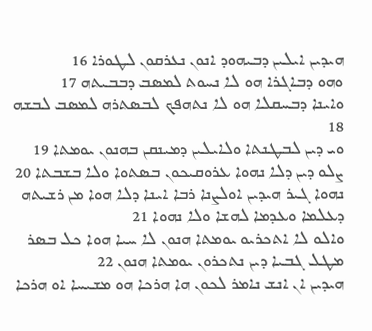ܗܝܕܝܢ ܐܝܠܝܢ ܕܒܝܗܘܕ ܐܢܘܢ ܢܥܪܩܘܢ ܠܛܘܪܐ 16
ܘܗܘ ܕܒܐܓܪܐ ܗܘ ܠܐ ܢܚܘܬ ܠܡܤܒ ܕܒܒܝܬܗ 17
ܘܐܝܢܐ ܕܒܚܩܠܐ ܗܘ ܠܐ ܢܬܗܦܟ ܠܒܤܬܪܗ ܠܡܤܒ ܠܒܫܗ 18
ܘܝ ܕܝܢ ܠܒܛܢܬܐ ܘܠܐܝܠܝܢ ܕܡܝܢܩܢ ܒܗܢܘܢ ܝܘܡܬܐ 19
ܨܠܘ ܕܝܢ ܕܠܐ ܢܗܘܐ ܥܪܘܩܝܟܘܢ ܒܤܬܘܐ ܘܠܐ ܒܫܒܬܐ 20
ܢܗܘܐ ܓܝܪ ܗܝܕܝܢ ܐܘܠܨܢܐ ܪܒܐ ܐܝܢܐ ܕܠܐ ܗܘܐ ܡܢ ܪܫܝܬܗ ܕܥܠܡܐ ܘܥܕܡܐ ܠܗܫܐ ܘܠܐ ܢܗܘܐ 21
ܘܐܠܘ ܠܐ ܐܬܟܪܝܘ ܝܘܡܬܐ ܗܢܘܢ ܠܐ ܚܝܐ ܗܘܐ ܟܠ ܒܤܪ ܡܛܠ ܓܒܝܐ ܕܝܢ ܢܬܟܪܘܢ ܝܘܡܬܐ ܗܢܘܢ 22
ܗܝܕܝܢ ܐܢ ܐܢܫ ܢܐܡܪ ܠܟܘܢ ܗܐ ܗܪܟܐ ܗܘ ܡܫܝܚܐ ܐܘ ܗܪܟܐ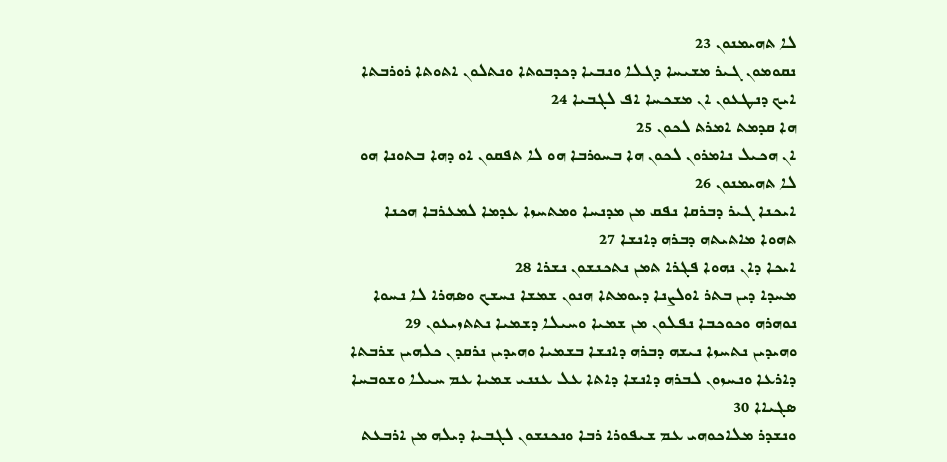ܠܐ ܬܗܝܡܢܘܢ 23
ܢܩܘܡܘܢ ܓܝܪ ܡܫܝܚܐ ܕܓܠܐ ܘܢܒܝܐ ܕܟܕܒܘܬܐ ܘܢܬܠܘܢ ܐܬܘܬܐ ܪܘܪܒܬܐ ܐܝܟ ܕܢܛܥܘܢ ܐܢ ܡܫܟܚܐ ܐܦ ܠܓܒܝܐ 24
ܗܐ ܩܕܡܬ ܐܡܪܬ ܠܟܘܢ 25
ܐܢ ܗܟܝܠ ܢܐܡܪܘܢ ܠܟܘܢ ܗܐ ܒܚܘܪܒܐ ܗܘ ܠܐ ܬܦܩܘܢ ܐܘ ܕܗܐ ܒܬܘܢܐ ܗܘ ܠܐ ܬܗܝܡܢܘܢ 26
ܐܝܟܢܐ ܓܝܪ ܕܒܪܩܐ ܢܦܩ ܡܢ ܡܕܢܚܐ ܘܡܬܚܙܐ ܥܕܡܐ ܠܡܥܪܒܐ ܗܟܢܐ ܬܗܘܐ ܡܐܬܝܬܗ ܕܒܪܗ ܕܐܢܫܐ 27
ܐܝܟܐ ܕܐܢ ܢܗܘܐ ܦܓܪܐ ܬܡܢ ܢܬܟܢܫܘܢ ܢܫܪܐ 28
ܡܚܕܐ ܕܝܢ ܒܬܪ ܐܘܠܨܢܐ ܕܝܘܡܬܐ ܗܢܘܢ ܫܡܫܐ ܢܚܫܟ ܘܤܗܪܐ ܠܐ ܢܚܘܐ ܢܘܗܪܗ ܘܟܘܟܒܐ ܢܦܠܘܢ ܡܢ ܫܡܝܐ ܘܚܝܠܐ ܕܫܡܝܐ ܢܬܬܙܝܥܘܢ 29
ܘܗܝܕܝܢ ܢܬܚܙܐ ܢܝܫܗ ܕܒܪܗ ܕܐܢܫܐ ܒܫܡܝܐ ܘܗܝܕܝܢ ܢܪܩܕܢ ܟܠܗܝܢ ܫܪܒܬܐ ܕܐܪܥܐ ܘܢܚܙܘܢ ܠܒܪܗ ܕܐܢܫܐ ܕܐܬܐ ܥܠ ܥܢܢܝ ܫܡܝܐ ܥܡ ܚܝܠܐ ܘܫܘܒܚܐ ܤܓܝܐܐ 30
ܘܢܫܕܪ ܡܠܐܟܘܗܝ ܥܡ ܫܝܦܘܪܐ ܪܒܐ ܘܢܟܢܫܘܢ ܠܓܒܝܐ ܕܝܠܗ ܡܢ ܐܪܒܥܬ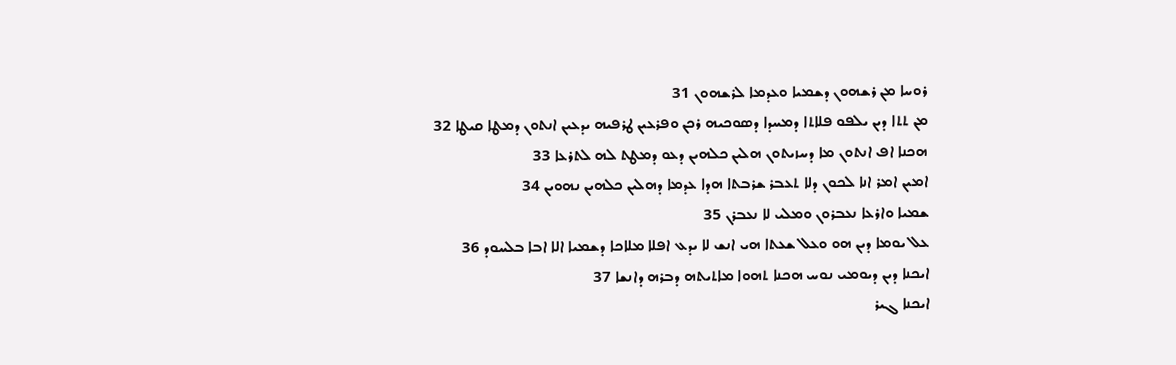ܪܘܚܐ ܡܢ ܪܫܗܘܢ ܕܫܡܝܐ ܘܥܕܡܐ ܠܪܫܗܘܢ 31
ܡܢ ܬܬܐ ܕܝܢ ܝܠܦܘ ܦܠܐܬܐ ܕܡܚܕܐ ܕܤܘܟܝܗ ܪܟܢ ܘܦܪܥܝܢ ܛܪܦܝܗ ܝܕܥܝܢ ܐܢܬܘܢ ܕܡܛܐ ܩܝܛܐ 32
ܗܟܢܐ ܐܦ ܐܢܬܘܢ ܡܐ ܕܚܙܝܬܘܢ ܗܠܝܢ ܟܠܗܝܢ ܕܥܘ ܕܡܛܬ ܠܗ ܠܬܪܥܐ 33
ܐܡܝܢ ܐܡܪ ܐܢܐ ܠܟܘܢ ܕܠܐ ܬܥܒܪ ܫܪܒܬܐ ܗܕܐ ܥܕܡܐ ܕܗܠܝܢ ܟܠܗܝܢ ܢܗܘܝܢ 34
ܫܡܝܐ ܘܐܪܥܐ ܢܥܒܪܘܢ ܘܡܠܝ ܠܐ ܢܥܒܪܢ 35
ܥܠ ܝܘܡܐ ܕܝܢ ܗܘ ܘܥܠ ܫܥܬܐ ܗܝ ܐܢܫ ܠܐ ܝܕܥ ܐܦܠܐ ܡܠܐܟܐ ܕܫܡܝܐ ܐܠܐ ܐܒܐ ܒܠܚܘܕ 36
ܐܝܟܢܐ ܕܝܢ ܕܝܘܡܝ ܢܘܚ ܗܟܢܐ ܬܗܘܐ ܡܐܬܝܬܗ ܕܒܪܗ ܕܐܢܫܐ 37
ܐܝܟܢܐ ܓܝܪ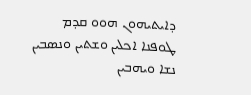ܕܐܝܬܝܗܘܢ ܗܘܘ ܩܕܡ ܛܘܦܢܐ ܐܟܠܝܢ ܘܫܬܝܢ ܘܢܤܒܝܢ ܢܫܐ ܘܝܗܒܝܢ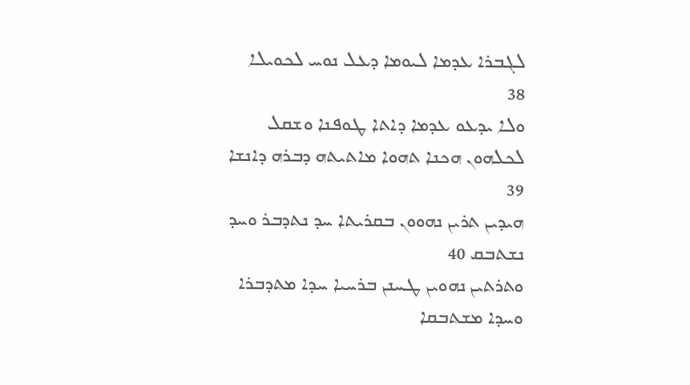ܠܓܒܪܐ ܥܕܡܐ ܠܝܘܡܐ ܕܥܠ ܢܘܚ ܠܟܘܝܠܐ 38
ܘܠܐ ܝܕܥܘ ܥܕܡܐ ܕܐܬܐ ܛܘܦܢܐ ܘܫܩܠ ܠܟܠܗܘܢ ܗܟܢܐ ܬܗܘܐ ܡܐܬܝܬܗ ܕܒܪܗ ܕܐܢܫܐ 39
ܗܝܕܝܢ ܬܪܝܢ ܢܗܘܘܢ ܒܩܪܝܬܐ ܚܕ ܢܬܕܒܪ ܘܚܕ ܢܫܬܒܩ 40
ܘܬܪܬܝܢ ܢܗܘܝܢ ܛܚܢܢ ܒܪܚܝܐ ܚܕܐ ܡܬܕܒܪܐ ܘܚܕܐ ܡܫܬܒܩܐ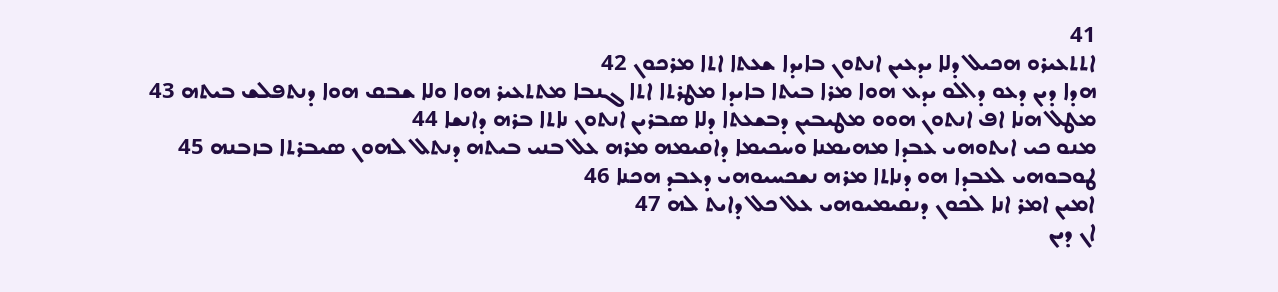41
ܐܬܬܥܝܪܘ ܗܟܝܠ ܕܠܐ ܝܕܥܝܢ ܐܢܬܘܢ ܒܐܝܕܐ ܫܥܬܐ ܐܬܐ ܡܪܟܘܢ 42
ܗܕܐ ܕܝܢ ܕܥܘ ܕܐܠܘ ܝܕܥ ܗܘܐ ܡܪܐ ܒܝܬܐ ܒܐܝܕܐ ܡܛܪܬܐ ܐܬܐ ܓܢܒܐ ܡܬܬܥܝܪ ܗܘܐ ܘܠܐ ܫܒܩ ܗܘܐ ܕܢܬܦܠܫ ܒܝܬܗ 43
ܡܛܠ ܗܢܐ ܐܦ ܐܢܬܘܢ ܗܘܘ ܡܛܝܒܝܢ ܕܒܫܥܬܐ ܕܠܐ ܤܒܪܝܢ ܐܢܬܘܢ ܢܐܬܐ ܒܪܗ ܕܐܢܫܐ 44
ܡܢܘ ܟܝ ܐܝܬܘܗܝ ܥܒܕܐ ܡܗܝܡܢܐ ܘܚܟܝܡܐ ܕܐܩܝܡܗ ܡܪܗ ܥܠ ܒܢܝ ܒܝܬܗ ܕܢܬܠ ܠܗܘܢ ܤܝܒܪܬܐ ܒܙܒܢܗ 45
ܛܘܒܘܗܝ ܠܥܒܕܐ ܗܘ ܕܢܐܬܐ ܡܪܗ ܢܫܟܚܝܘܗܝ ܕܥܒܕ ܗܟܢܐ 46
ܐܡܝܢ ܐܡܪ ܐܢܐ ܠܟܘܢ ܕܢܩܝܡܝܘܗܝ ܥܠ ܟܠ ܕܐܝܬ ܠܗ 47
ܐܢ ܕܝܢ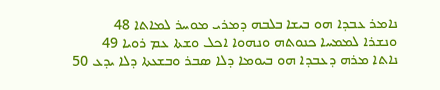ܢܐܡܪ ܥܒܕܐ ܗܘ ܒܝܫܐ ܒܠܒܗ ܕܡܪܝ ܡܘܚܪ ܠܡܐܬܐ 48
ܘܢܫܪܐ ܠܡܡܚܐ ܟܢܘܬܗ ܘܢܗܘܐ ܐܟܠ ܘܫܬܐ ܥܡ ܪܘܝܐ 49
ܢܐܬܐ ܡܪܗ ܕܥܒܕܐ ܗܘ ܒܝܘܡܐ ܕܠܐ ܤܒܪ ܘܒܫܥܬܐ ܕܠܐ ܝܕܥ 50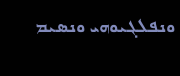ܘܢܦܠܓܝܘܗܝ ܘܢܤܝܡ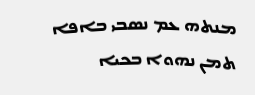ܡܢܬܗ ܥܡ ܢܤܒܝ ܒܐܦܐ ܬܡܢ ܢܗܘܐ ܒܟܝܐ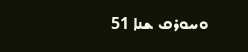ܘܚܘܪܩ ܫܢܐ 51